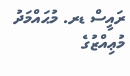ރައީސް ޑރ. މުޙައްމަދު މުޢިއްޒުގެ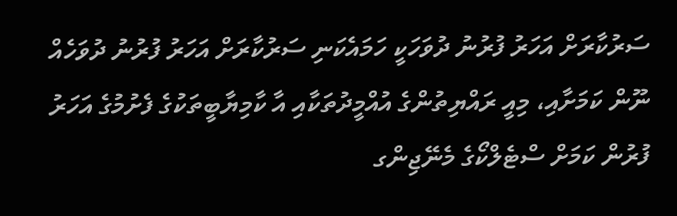ސަރުކާރަށް އަހަރު ފުރުނު ދުވަހަކީ ހަމައެކަނި ސަރުކާރަށް އަހަރު ފުރުނު ދުވަހެއް ނޫން ކަމަށާއި، މިއީ ރައްޔިތުންގެ އުއްމީދުތަކާއި އާ ކާމިޔާބީތަކުގެ ފެށުމުގެ އަހަރު ފުރުން ކަމަށް ސްޓެލްކޯގެ މެނޭޖިންގ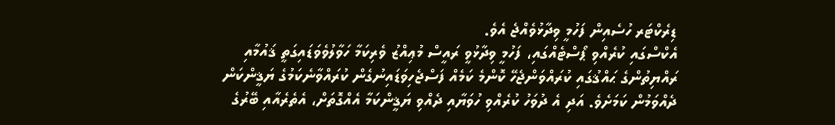ޑިރެކްޓަރ ހުސެއިން ފަހުމީ ވިދާޅުވެއްޖެ އެވެ.
އެކްސްގައި ކުރެއްވި ޕޯސްޓެއްގައި، ފަހުމީ ވިދާޅުވީ ރައީސް މުޢިއްޒު ވެރިކަމާ ހަވާލުވެވަޑައިގަތީ ޤައުމާއި ރައްޔިތުންގެ ޙައްޤުގައި ކުރައްވަންޖެހޭ ކޮންމެ ކަމެއް ފަސްޖެހިވަޑައިނުގެން ކުރައްވާނެކަމުގެ ޔަޤީންކަން ދެއްވަމުން ކަމަށެވެ. އަދި އެ ދުވަހު ކުރެއްވި ހުވަޔާއި ދެއްވި ޔަޤީންކަމާ އެއްގޮތަށް، އެތެރެއާއި ބޭރުގެ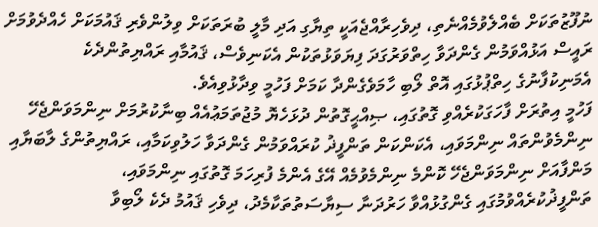ނުފޫޒުތަކަށް ބެއްލެވުމެއްނެތި، ދިވެހިރާއްޖެއަކީ ތިޔާގި އަދި މާލީ ބުރަތަކަށް ވިލުންވެރި ޤައުމަކަށް ހެއްދެވުމަށް ރައީސް އަޅުއްވަމުން ގެންދަވާ ހިތްވަރުގަދަ ފިޔަވަޅުތަކުން އެކަނިވެސް، ޤައުމާއި ރައްޔިތުންދެކެ އެމަނިކުފާނުގެ ހިތްޕުޅުގައި އޮތް ލޯބި ހާމަވެގެންދާ ކަމަށް ފަހުމީ ވިދާޅުވިއެވެ.
ފަހުމީ އިތުރަށް ފާހަގަކުރެއްވި ގޮތުގައި، ޞިއްޙީގޮތުން ދުޅަހެޔޮ މުޖުތަމަޢުއެއް ބިނާކުރުމަށް ނިންމަވަންޖެހޭ ނިންމެވުންތައް ނިންމަވައި، އެކަންކަން ތަންފީޛު ކުރައްވަމުން ގެންދަވާ ހަލުވިކަމާއި، ރައްޔިތުންގެ ލާބަޔާއި މަންފާއަށް ނިންމަވަންޖެހޭ ކޮންމެ ނިންމެވުމެއް އޭގެ އެންމެ ފުރިހަމަ ގޮތުގައި ނިންމަވައި، ތަންފީޛުކުރެއްވުމުގައި ގެންގުޅުއްވާ ހަރުދަނާ ސިޔާސަތުތަކާމެދު، ދިވެހި ޤައުމު ދެކެ ލޯބިވާ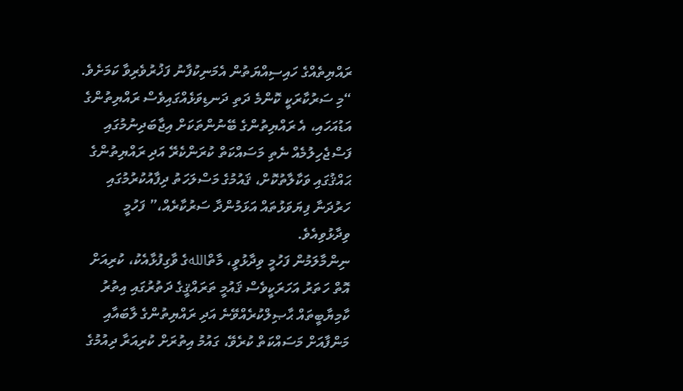ރައްޔިތެއްގެ ހައިސިއްޔަތުން އެމަނިކުފާނު ފަޚުރުވެރިވާ ކަމަށެވެ.
“މި ސަރުކާރަކީ ކޮންމެ ދަތި ދަނޑިވަޅެއްގައިވެސް ރައްޔިތުންގެ އަޑުއަހައި، އެ ރައްޔިތުންގެ ބޭނުންތަކަށް އިޖާބަދިނުމުގައި ފަސްޖެހިލުމެއް ނެތި މަސައްކަތް ކުރަންކެރޭ އަދި ރައްޔިތުންގެ ޙައްޤުގައި ވަކާލާތުކޮށް، ޤައުމުގެ މަސްލަހަތު ދިފާއުކުރުމުގައި ހަރުދަނާ ފިޔަވަޅުތައް އަޅަމުންދާ ސަރުކާރެއް،” ފަހުމީ ވިދާޅުވިއެވެ.
ނިންމާލަމުން ފަހުމީ ވިދާޅުވީ، މާތްاللهގެ ވާގިފުޅާއެކު، ކުރިއަށް އޮތް ހަތަރު އަހަރަކީވެސް ޤައުމީ ތަރައްޤީގެ ދަތުރުގައި އިތުރު ކާމިޔާބީތައް ޙާޞިލްކުރެއްވޭނެ އަދި ރައްޔިތުންގެ ލާބައާއި މަންފާއަށް މަސައްކަތް ކުރެވޭ، ގައުމު އިތުރަށް ކުރިއަރާ ދިއުމުގެ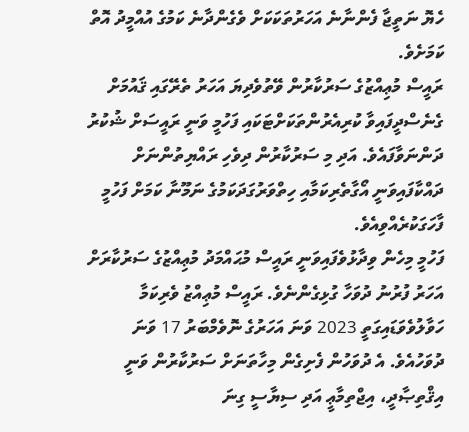ހެޔޮ ނަތީޖާ ފެންނާނެ އަހަރުތަކަކަށް ވެގެންދާނެ ކަމުގެ އުއްމީދު އޮތް ކަމަށެވެ.
ރައީސް މުޢިއްޒުގެ ސަރުކާރުން ވޭތުވެދިޔަ އަހަރު ތެރޭގައި ޤައުމަށް ގެނެސްދީފައިވާ ކުރިއެރުންތަކަށްޓަކައި ފަހުމީ ވަނީ ރައީސަށް ޝުކުރު ދަންނަވާފައެވެ. އަދި މި ސަރުކާރުން ދިވެހި ރައްޔިތުންނަށް ދައްކާފައިވަނީ އޯގާތެރިކަމާއި ހިތްވަރުގަދަކަމުގެ ނަމޫނާ ކަމަށް ފަހުމީ ފާހަގަކުރެއްވިއެވެ.
ފަހުމީ މިހެން ވިދާޅުވެފައިވަނީ ރައީސް މުޙައްމަދު މުޢިއްޒުގެ ސަރުކާރަށް އަހަރު ފުރުނު ދުވަހާ ގުޅިގެންނެވެ. ރައީސް މުޢިއްޒު ވެރިކަމާ ހަވާލުވެވަޑައިގަތީ 2023 ވަނަ އަހަރުގެ ނޮވެމްބަރު 17 ވަނަ ދުވަހުއެވެ. އެ ދުވަހުން ފެށިގެން މިހާތަނަށް ސަރުކާރުން ވަނީ އިޤްތިޞާދީ، އިޖްތިމާޢީ އަދި ސިޔާސީ ގިނަ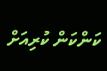ކަންކަން ކުރިއަށް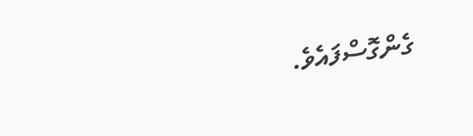ގެންގޮސްފައެވެ.